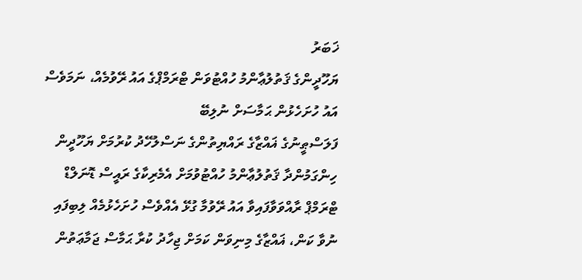ޚަބަރު
ޔަހޫދީންގެ ޤަތުލުޢާންމު ހުއްޓުވަން ޓްރަމްޕްގެ އައު ރޭވުމެއް، ނަމަވެސް އައު ހުށަހެޅުން ޙަމާސަށް ނުލިބޭ
ފަލަސްޠީނުގެ ޣައްޒާގެ ރައްޔިތުންގެ ނަސްލުހޭދު ކުރުމަށް ޔަހޫދީން ހިންގަމުންދާ ޤަތުލުޢާންމު ހުއްޓުވުމަށް އެމެރިކާގެ ރައީސް ޑޮނަލްޑް ޓްރަމްޕް ރާއްވަވާފައިވާ އައު ރޭވުމާ ގުޅޭ އެއްވެސް ހުށަހެޅުމެއް ލިބިފައި ނުވާ ކަން، ޣައްޒާގެ މިނިވަން ކަމަށް ޖިހާދު ކުރާ ޙަމާސް ޖަމާޢަތުން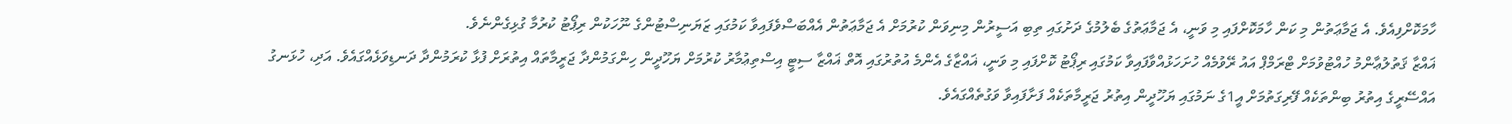ހާމަކޮށްފިއެވެ. އެ ޖަމާޢަތުން މި ކަން ހާމަކޮށްފައި މި ވަނީ، އެ ޖަމާޢަތުގެ ބެލުމުގެ ދަށުގައި ތިބި އަސީރުން މިނިވަން ކުރުމަށް އެ ޖަމާޢަތުން އެއްބަސްވެފައިވާ ކަމުގައި ޒަޔަނިސްޓުންގެ ނޫހަކުން ރިޕޯޓު ކުރުމާ ގުޅިގެންނެވެ.
ޣައްޒާ ޤަތުލުޢާންމު ހުއްޓުވުމަށް ޓްރަމްޕް އައު ރޭވުމެއް ހުށަހަޅުއްވާފައިވާ ކަމުގައި ރިޕޯޓު ކޮށްފައި މި ވަނީ، ޣައްޒާގެ އެންމެ އުތުރުގައި އޮތް ޣައްޒާ ސިޓީ އިސްތިޢުމާރު ކުރުމަށް ޔަހޫދީން ހިންގަމުންދާ ޖަރީމާތައް އިތުރަށް ފުޅާ ކުރަމުންދާ ދަނޑިވަޅެއްގައެވެ. އަދި، ހުޅަނގު އައްސޭރީގެ އިތުރު ބިންތަކެއް ފޭރިގަތުމަށް އީ1ގެ ނަމުގައި ޔަހޫދީން އިތުރު ޖަރީމާތަކެއް ފަށާފައިވާ ވަގުތެއްގައެވެ.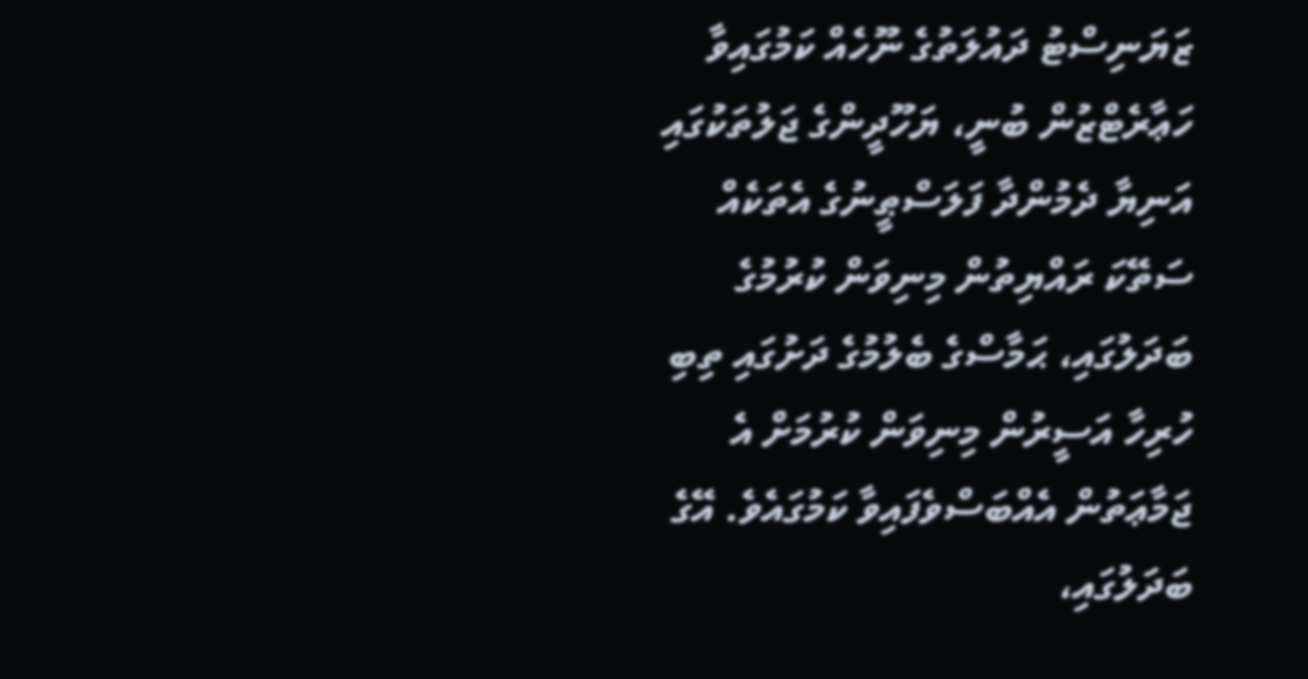ޒަޔަނިސްޓު ދައުލަތުގެ ނޫހެއް ކަމުގައިވާ ހަޢާރެޓްޒުން ބުނީ، ޔަހޫދީންގެ ޖަލުތަކުގައި އަނިޔާ ދެމުންދާ ފަލަސްޠީނުގެ އެތަކެއް ސަތޭކަ ރައްޔިތުން މިނިވަން ކުރުމުގެ ބަދަލުގައި، ޙަމާސްގެ ބެލުމުގެ ދަށުގައި ތިބި ހުރިހާ އަސީރުން މިނިވަން ކުރުމަށް އެ ޖަމާޢަތުން އެއްބަސްވެފައިވާ ކަމުގައެވެ. އޭގެ ބަދަލުގައި،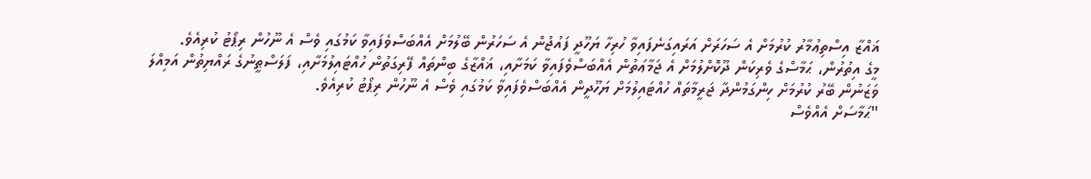ޣައްޒާ އިސްތިޢުމާރު ކުރުމަށް އެ ސަހަރަށް އަރައިގަނެފައިވާ ހުރިހާ ޔަހޫދީ ފައުޖުން އެ ސަހަރުން ބޭލުމަށް އެއްބަސްވެފައިވާ ކަމުގައި ވެސް އެ ނޫހުން ރިޕޯޓު ކުރިއެވެ.
މީގެ އިތުރުން، ޙަމާސްގެ ވެރިކަން ދޫކޮށްލުމަށް އެ ޖަމާޢަތުން އެއްބަސްވެފައިވާ ކަމަށާއި، ޣައްޒާގެ ބިންތައް ފޭރިގަތުން ހުއްޓައިލުމަށާއި، ފަލަސްޠީނުގެ ރައްޔިތުން އަމިއްލަ ވަޒަނުން ބޭރު ކުރުމަށް ހިންގަމުންދާ ޖަރީމާތައް ހުއްޓައިލުމަށް ޔަހޫދީން އެއްބަސްވެފައިވާ ކަމުގައި ވެސް އެ ނޫހުން ރިޕޯޓު ކުރިއެވެ.
"ޙަމާސަށް އެއްވެސް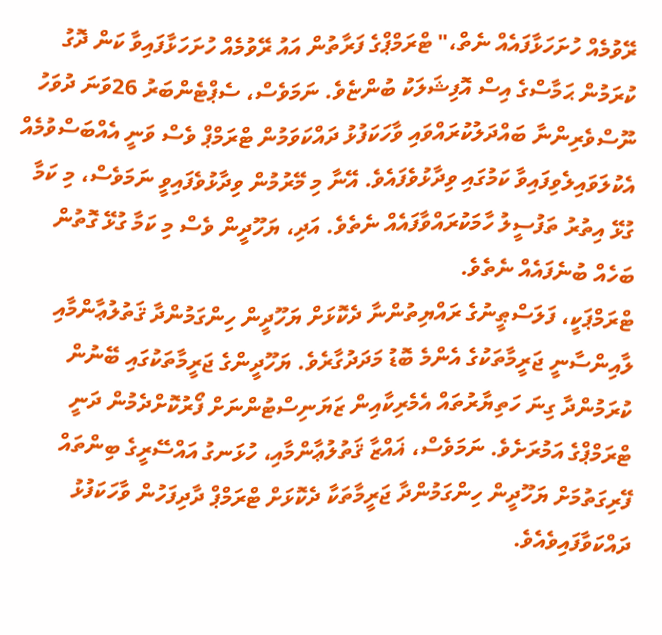ރޭވުމެއް ހުށަހަޅާފައެއް ނެތް،" ޓްރަމްޕްގެ ފަރާތުން އައު ރޭވުމެއް ހުށަހަޅާފައިވާ ކަން ދޮގު ކުރަމުން ޙަމާސްގެ އިސް އޮފިޝަލަކު ބުންޏެވެ. ނަމަވެސް، ސެޕްޓެންބަރު 26ވަނަ ދުވަހު ނޫސްވެރިންނާ ބައްދަލުކުރައްވައި ވާހަކަފުޅު ދައްކަވަމުން ޓްރަމްޕް ވެސް ވަނީ އެއްބަސްވުމެއް އެކުލަވައިލެވިފައިވާ ކަމުގައި ވިދާޅުވެފައެވެ. އޭނާ މި މޭރުމުން ވިދާޅުވެފައިވީ ނަމަވެސް، މި ކަމާ ގުޅޭ އިތުރު ތަފުސީލު ހާމަކުރައްވާފައެއް ނެތެވެ. އަދި، ޔަހޫދީން ވެސް މި ކަމާ ގުޅޭ ގޮތުން ބަހެއް ބުނެފައެއް ނެތެވެ.
ޓްރަމްޕަކީ، ފަލަސްޠީނުގެ ރައްޔިތުންނާ ދެކޮޅަށް ޔަހޫދީން ހިންގަމުންދާ ޤަތުލުޢާންމާއި ލާއިންސާނީ ޖަރީމާތަކުގެ އެންމެ ބޮޑު މަދަދުގާރެވެ. ޔަހޫދީންގެ ޖަރީމާތަކުގައި ބޭނުން ކުރަމުންދާ ގިނަ ހަތިޔާރުތައް އެމެރިކާއިން ޒަޔަނިސްޓުންނަށް ފޯރުކޮށްދެމުން ދަނީ ޓްރަމްޕްގެ އަމުރަށެވެ. ނަމަވެސް، ޣައްޒާ ޤަތުލުޢާންމާއި، ހުޅަނގު އައްސޭރީގެ ބިންތައް ފޭރިގަތުމަށް ޔަހޫދީން ހިންގަމުންދާ ޖަރީމާތަކާ ދެކޮޅަށް ޓްރަމްޕް ދާދިފަހުން ވާހަކަފުޅު ދައްކަވާފައިވެއެވެ.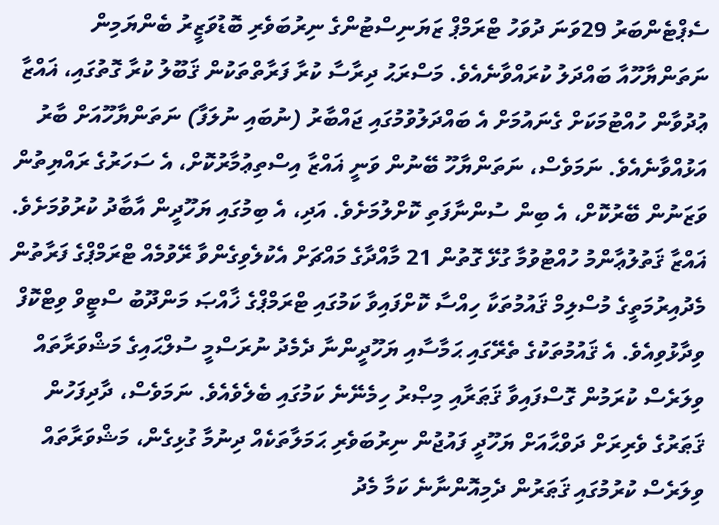ސެޕްޓެންބަރު 29ވަނަ ދުވަހު ޓްރަމްޕް ޒަޔަނިސްޓުންގެ ނިރުބަވެރި ބޮޑުވަޒީރު ބެންޔަމިން ނަތަންޔާހޫއާ ބައްދަލު ކުރައްވާނެއެވެ. މަސްރަޙު ދިރާސާ ކުރާ ފަރާތްތަކުން ޤަބޫލު ކުރާ ގޮތުގައި، ޣައްޒާ ޢުދުވާން ހުއްޓުމަކަށް ގެނައުމަށް އެ ބައްދަލުވުމުގައި ޖައްބާރު (ނުބައި ނުލަފާ) ނަތަންޔާހޫއަށް ބާރު އަޅުއްވާނެއެވެ. ނަމަވެސް، ނަތަންޔާހޫ ބޭނުން ވަނީ ޣައްޒާ އިސްތިޢުމާރުކޮށް، އެ ސަހަރުގެ ރައްޔިތުން ވަޒަނުން ބޭރުކޮށް، އެ ބިން ސުންނާފަތި ކޮށްލުމަށެވެ. އަދި، އެ ބިމުގައި ޔަހޫދީން އާބާދު ކުރުވުމަށެވެ.
ޣައްޒާ ޤަތުލުޢާންމު ހުއްޓުވުމާ ގުޅޭ ގޮތުން 21 މާއްދާގެ މައްޗަށް އެކުލެވިގެންވާ ރޭވުމެއް ޓްރަމްޕްގެ ފަރާތުން މެދުއިރުމަތީގެ މުސްލިމް ޤައުމުތަކާ ހިއްސާ ކޮށްފައިވާ ކަމުގައި ޓްރަމްޕްގެ ޚާއްޞަ މަންދޫބު ސްޓީވް ވިޓްކޮފް ވިދާޅުވިއެވެ. އެ ޤައުމުތަކުގެ ތެރޭގައި ޙަމާސާއި ޔަހޫދީންނާ ދެމެދު ނުރަސްމީ ސުލްޙައިގެ މަޝްވަރާތައް ވިލަރެސް ކުރަމުން ގޮސްފައިވާ ޤަޠަރާއި މިޞްރު ހިމެނޭނެ ކަމުގައި ބެލެވެއެވެ. ނަމަވެސް، ދާދިފަހުން ޤަޠަރުގެ ވެރިރަށް ދަވްޙާއަށް ޔަހޫދީ ފައުޖުން ނިރުބަވެރި ޙަމަލާތަކެއް ދިނުމާ ގުޅިގެން، މަޝްވަރާތައް ވިލަރެސް ކުރުމުގައި ޤަޠަރުން ދެމިއޮންނާނެ ކަމާ މެދު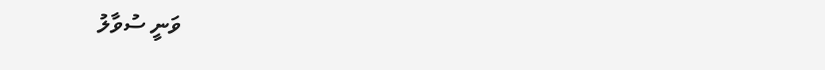ވަނީ ސުވާލު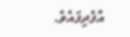އުފެދިފައެވެ.